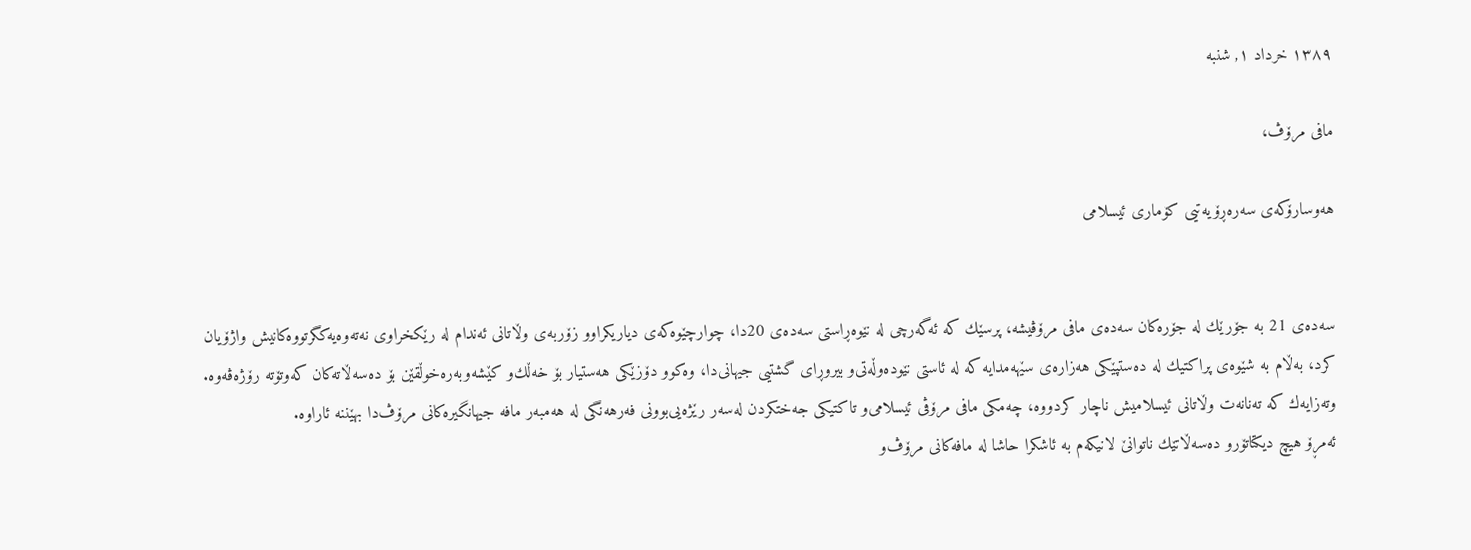۱۳۸۹ خرداد ۱, شنبه

مافی مرۆڤ،

هه‌وسارۆكه‌ی‌ سه‌ره‌ڕۆیه‌تیی كۆماری‌ ئیسلامی


سه‌ده‌ی‌ 21 به‌ جۆرێك له‌ جۆره‌كان سه‌ده‌ی‌ مافی مرۆڤیشه‌، پرسێك كه‌ ئه‌گه‌رچی له‌ نێوه‌ڕاستی سه‌ده‌ی‌ 20دا، چوارچێوه‌كه‌ی‌ دیاریكراو‌و زۆربه‌ی‌ وڵاتانی ئه‌ندام له‌ رێكخراوی نه‌ته‌وه‌یه‌كگرتووه‌كانیش واژۆیان كرد، به‌ڵام به‌ شێوه‌ی‌ پراكتیك له‌ ده‌ستپێكی‌ هه‌زاره‌ی‌ سێهه‌مدایه‌ كه‌ له‌ ئاستی نێوده‌وڵه‌تی‌و بیروڕای گشتیی جیهانی‌‌‌‌دا، وه‌كوو دۆزێكی‌ هه‌ستیار بۆ خه‌ڵك‌و كێشه‌‌وبه‌ره‌خوڵقێن بۆ ده‌سه‌ڵاته‌كان كه‌وتۆته‌ رۆژه‌ڤه‌وه‌. وته‌زایه‌ك كه‌ ته‌نانه‌ت وڵاتانی‌ ئیسلامیش ناچار كردووه‌، چه‌مكی مافی مرۆڤی‌ ئیسلامی‌و تاكتیكی جه‌ختكردن له‌سه‌ر رێژه‌یی‌بوونی فه‌رهه‌نگی له‌ هه‌مبه‌ر مافه‌ جیهانگیره‌كانی‌ مرۆڤ‌دا بهێننه‌ ئاراوه‌.
ئه‌مڕۆ هیچ دیكتاتۆرو ده‌سه‌ڵاتێك ناتوانێ لانیكه‌م به‌ ئاشكرا حاشا له‌ مافه‌كانی‌ مرۆڤ‌و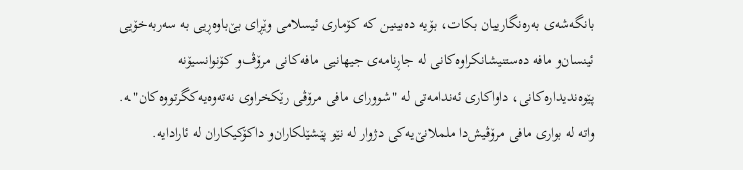بانگه‌شه‌ی‌ به‌ره‌نگارییان بكات، بۆیه‌ ده‌بینین كه‌ كۆماری ئیسلامی وێڕای بێ‌باوه‌ڕیی به‌ سه‌ربه‌خۆیی ئینسان‌و مافه‌ ده‌ستنیشانكراوه‌كانی‌ له‌ جاڕنامه‌ی‌ جیهانیی مافه‌كانی‌ مرۆڤ‌و كۆنوانسیۆنه‌ پێوه‌ندیداره‌كانی‌، داواكاری ئه‌ندامه‌تی له‌ "شوورای‌ مافی‌ مرۆڤی‌ رێكخراوی نه‌ته‌وه‌یه‌كگرتووه‌كان"ـه‌. واته‌ له‌ بواری‌ مافی مرۆڤیش‌دا ململانێ‌یه‌كی‌ دژوار له‌ نێو پێشێلكاران‌و داكۆكیكاران له‌ ئارادایه‌.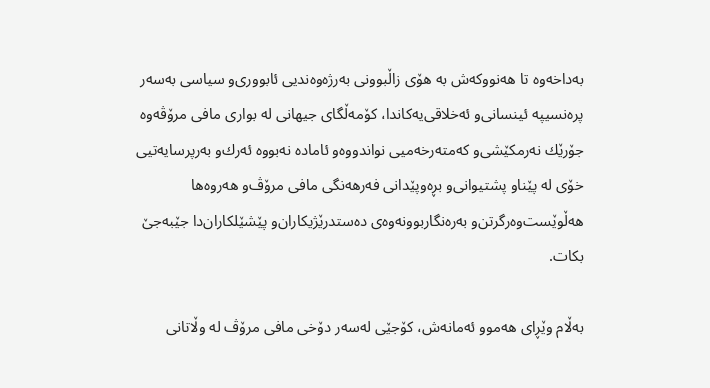به‌داخه‌وه‌ تا هه‌نووكه‌ش به‌ هۆی زاڵبوونی به‌رژه‌وه‌ندیی ئابووری‌و سیاسی به‌سه‌ر پره‌نسیپه‌ ئینسانی‌و ئه‌خلاقی‌یه‌كاندا، كۆمه‌ڵگای‌ جیهانی له‌ بواری‌ مافی مرۆڤه‌وه‌ جۆرێك نه‌رمكێشی‌و كه‌مته‌رخه‌میی نواندووه‌‌و ئاماده‌ نه‌بووه‌ ئه‌رك‌و به‌رپرسایه‌تیی خۆی له‌ پێناو پشتیوانی‌و بڕه‌وپێدانی فه‌رهه‌نگی مافی مرۆڤ‌و هه‌روه‌ها هه‌ڵوێست‌وه‌رگرتن‌و به‌ره‌نگاربوونه‌وه‌ی‌ ده‌ستدرێژیكاران‌و پێشێلكاران‌دا جێبه‌جێ‌ بكات.

به‌ڵام وێڕای‌ هه‌موو ئه‌مانه‌ش، كۆجێی له‌سه‌ر دۆخی مافی مرۆڤ له‌ وڵاتانی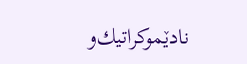نادێموكراتیك‌و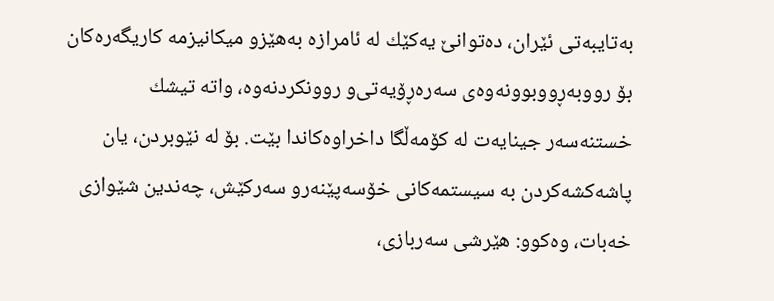به‌تایبه‌تی ئێران، ده‌توانێ یه‌كێك له‌ ئامرازه‌ به‌هێز‌و میكانیزمه‌ كاریگه‌ره‌كان بۆ رووبه‌ڕووبوونه‌وه‌ی‌ سه‌ره‌ڕۆیه‌تی‌و روونكردنه‌وه‌، واته‌ تیشك خستنه‌سه‌ر جینایه‌ت له‌ كۆمه‌ڵگا داخراوه‌كاندا بێت. بۆ له‌ نێوبردن، یان پاشه‌كشه‌كردن به‌ سیستمه‌كانی‌ خۆسه‌پێنه‌ر‌و سه‌ركێش، چه‌ندین شێوازی خه‌بات، وه‌كوو: هێرشی سه‌ربازی،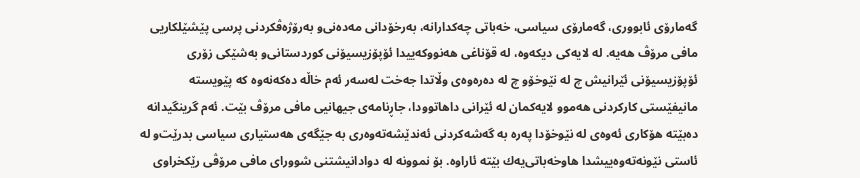گه‌مارۆی ئابووری، گه‌مارۆی سیاسی، خه‌باتی چه‌كدارانه‌، به‌رخۆدانی مه‌ده‌نی‌و به‌رۆژه‌ڤكردنی پرسی پێشێلكاریی مافی مرۆڤ هه‌یه‌. له‌ لایه‌كی‌ دیكه‌وه‌، له‌ قۆناغی هه‌نووكه‌ییدا ئۆپۆزیسیۆنی كوردستانی‌‌و به‌شێكی زۆری ئۆپۆزیسیۆنی ئێرانیش چ له‌ نێوخۆ‌و چ له‌ ده‌ره‌وه‌ی‌ وڵاتدا جه‌خت له‌سه‌ر ئه‌م خاڵه‌ ده‌كه‌نه‌وه‌ كه‌ پێویسته‌ مانیفێستی كاركردنی هه‌موو لایه‌كمان له‌ ئێرانی داهاتوودا، جاڕنامه‌ی‌ جیهانیی مافی‌ مرۆڤ بێت. ئه‌م گرینگیدانه‌ ده‌بێته‌ هۆكاری ئه‌وه‌ی‌ له‌ نێوخۆدا په‌ره‌ به‌ گه‌شه‌كردنی ئه‌ندێشه‌ته‌وه‌ری به‌ جێگه‌ی‌ هه‌ستیاری سیاسی بدرێت‌و له‌ ئاستی نێونه‌ته‌وه‌ییشدا هاوخه‌باتی‌یه‌ك بێته‌ ئاراوه‌. بۆ نموونه‌ له‌ دوادانیشتنی شوورای مافی مرۆڤی‌ رێكخراوی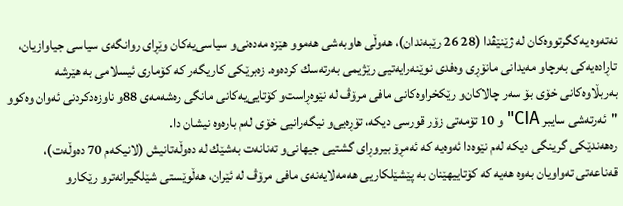نه‌ته‌وه‌ یه‌كگرتووه‌كان له‌ ژێنێڤدا (28 26 رێبه‌ندان)، هه‌وڵی‌ هاوبه‌شی هه‌موو هێزه‌ مه‌ده‌نی‌و سیاسی‌یه‌كان وێڕای‌ روانگه‌ی‌ سیاسی جیاوازیان، تاڕاده‌یه‌كی‌ به‌رچاو مه‌یدانی مانۆڕی وه‌فدی نوێنه‌رایه‌تیی رێژیمی به‌رته‌سك كرده‌وه‌. زه‌برێكی‌ كاریگه‌ر كه‌ كۆماری ئیسلامی به‌ هێرشه‌ به‌ربڵاوه‌كانی خۆی بۆ سه‌ر چالاكان‌و رێكخراوه‌كانی‌ مافی مرۆڤ له‌ نێوه‌ڕاست‌و كۆتایی‌یه‌كانی‌ مانگی ره‌شه‌مه‌ی‌ 88و ناوزه‌دكردنی ئه‌وان وه‌كوو "ئه‌رته‌شی‌ سایبر CIA"و 10 تۆمه‌تی زۆر قورسی دیكه‌، تۆڕه‌یی‌و نیگه‌رانیی خۆی له‌م باره‌وه‌ نیشان دا.
ره‌هه‌ندێكی‌ گرینگی دیكه‌ له‌م نێوه‌دا ئه‌وه‌یه‌ كه‌ ئه‌مڕۆ بیروڕای گشتیی جیهانی‌و ته‌نانه‌ت به‌شێك له‌ ده‌وڵه‌تانیش (لانیكه‌م 70 ده‌وڵه‌ت)، قه‌ناعه‌تی ته‌واویان به‌وه‌ هه‌یه‌ كه‌ كۆتاییهێنان به‌ پێشێلكاریی هه‌مه‌لایه‌نه‌ی‌ مافی مرۆڤ له‌ ئێران، هه‌ڵوێستی شێلگیرانه‌تر‌و رێكارو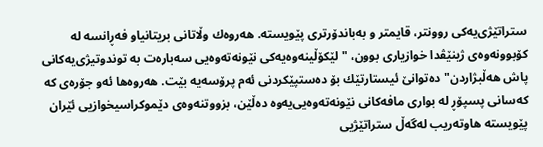ستراتێژی‌یه‌كی روونتر، قایمتر و به‌باندۆرتری پێویسته‌. هه‌روه‌ك وڵاتانی بریتانیا‌و فه‌ڕانسه‌ له‌ كۆبوونه‌وه‌ی‌ ژینێڤدا خوازیاری بوون، "لێكۆڵینه‌وه‌یه‌كی‌ نێونه‌ته‌وه‌یی سه‌باره‌ت به‌ توندوتیژی‌‌یه‌كانی‌ پاش هه‌ڵبژاردن" ده‌توانێ ئیستارتێك بۆ ده‌ستپێكردنی ئه‌م پرۆسه‌یه‌ بێت. هه‌روه‌ها ئه‌و جۆره‌ی‌ كه‌ كه‌سانی پسپۆڕ له‌ بواری مافه‌كانی‌ نێونه‌ته‌وه‌یی‌یه‌وه‌ ده‌ڵێن، بزووتنه‌وه‌ی‌ دێموكراسیخوازیی ئێران پێویسته‌ هاوته‌ریب له‌گه‌ڵ ستراتێژیی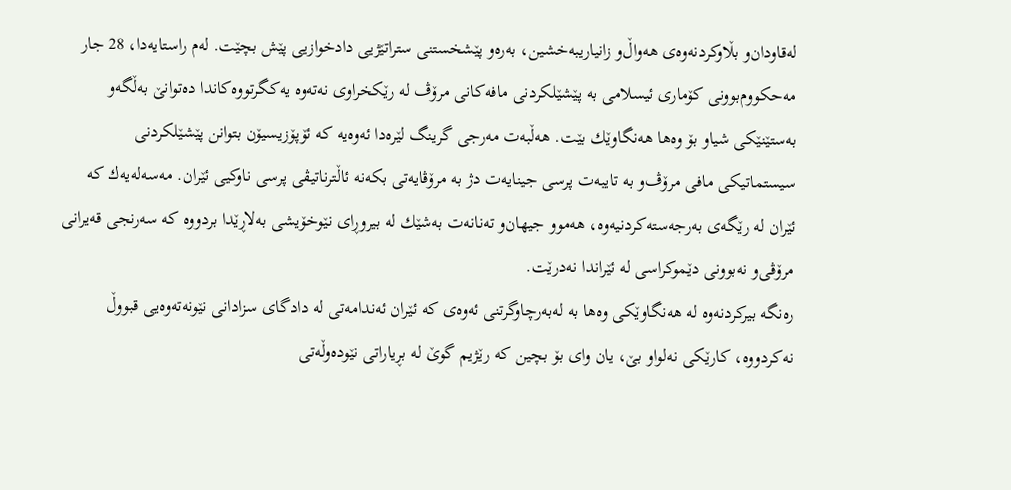له‌قاودان‌و بڵاوكردنه‌وه‌ی‌ هه‌واڵ‌و زانیاریبه‌خشین، به‌ره‌و پێشخستنی ستراتێژیی دادخوازیی پێش بچێت. له‌م راستایه‌دا، 28 جار مه‌حكووم‌بوونی كۆماری ئیسلامی به‌ پێشێلكردنی مافه‌كانی‌ مرۆڤ له‌ رێكخراوی نه‌ته‌وه‌ یه‌كگرتووه‌كاندا ده‌توانێ به‌ڵگه‌‌و به‌ستێنێكی‌ شیاو بۆ وه‌ها هه‌نگاوێك بێت. هه‌ڵبه‌ت مه‌رجی گرینگ لێره‌دا ئه‌وه‌یه‌ كه‌ ئۆپۆزیسیۆن بتوانن پێشێلكردنی سیستماتیكی مافی مرۆڤ‌و به‌ تایبه‌ت پرسی جینایه‌ت دژ به‌ مرۆڤایه‌تی بكه‌نه‌ ئاڵترناتیڤی پرسی ناوكیی ئێران. مه‌سه‌له‌یه‌ك كه‌ ئێران له‌ رێگه‌ی‌ به‌رجه‌سته‌كردنیه‌وه‌، هه‌موو جیهان‌و ته‌نانه‌ت به‌شێك له‌ بیروڕای نێوخۆیشی‌ به‌لاڕێدا بردووه‌ كه‌ سه‌رنجی قه‌یرانی مرۆڤی‌و نه‌بوونی دێموكراسی له‌ ئێراندا نه‌درێت.
ره‌نگه‌ بیركردنه‌وه‌ له‌ هه‌نگاوێكی‌ وه‌ها به‌ له‌به‌رچاوگرتنی ئه‌وه‌ی‌ كه‌ ئێران ئه‌ندامه‌تی له‌ دادگای سزادانی نێونه‌ته‌وه‌یی‌ قبووڵ نه‌كردووه‌، كارێكی‌ نه‌لواو بێ، یان وای بۆ بچین كه‌ رێژیم گوێ له‌ بڕیاراتی نێوده‌وڵه‌تی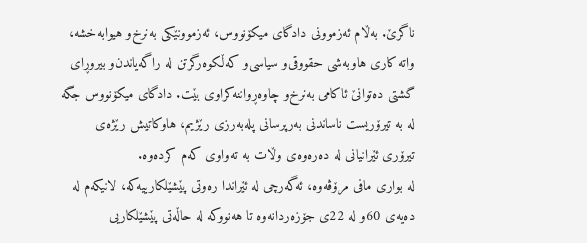ناگرێ. به‌ڵام ئه‌زموونی دادگای میكۆنووس، ئه‌زموونێكی‌ به‌نرخ‌و هیوابه‌خشه‌، واته‌ كاری هاوبه‌شی حقووقی‌و سیاسی‌و كه‌ڵكوه‌رگرتن له‌ راگه‌یاندن‌و بیروڕای گشتی ده‌توانێ ئاكامی به‌نرخ‌و چاوه‌ڕواننه‌كراوی بێت. دادگای میكۆنووس جگه‌ له‌ به‌ تیرۆریست ناساندنی به‌رپرسانی پله‌به‌رزی رێژیم، هاوكاتیش رێژه‌ی‌ تیرۆری ئێرانیانی له‌ ده‌ره‌وه‌ی‌ وڵات به‌ ته‌واوی كه‌م كرده‌وه‌.
له‌ بواری‌ مافی مرۆڤه‌وه‌، ئه‌گه‌رچی له‌ ئێراندا ره‌وتی پێشێلكارییه‌كه‌، لانیكه‌م له‌ ده‌یه‌ی‌ 60و له‌ 22ی‌ جۆزه‌ردانه‌وه‌ تا هه‌نووكه‌ له‌ حاڵه‌تی پێشێلكاریی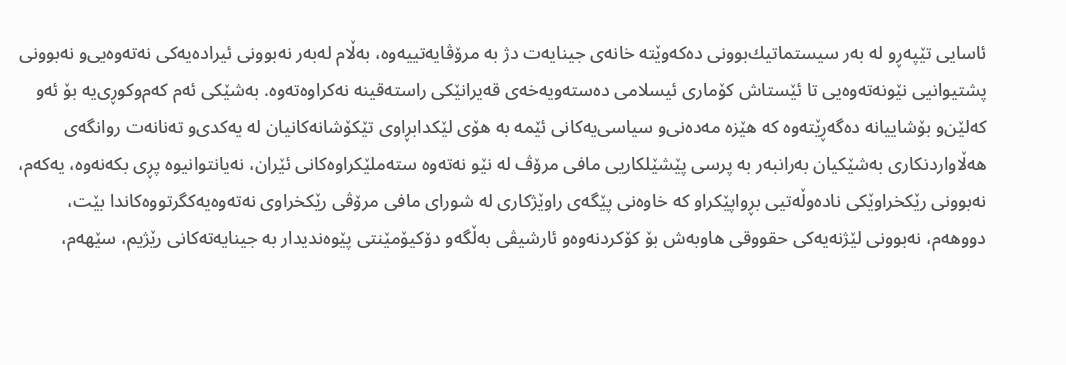ئاسایی تێپه‌ڕ‌و له‌ به‌ر سیستماتیك‌بوونی ده‌كه‌وێته‌ خانه‌ی‌ جینایه‌ت دژ به‌ مرۆڤایه‌تییه‌وه‌، به‌ڵام له‌به‌ر نه‌بوونی ئیراده‌یه‌كی‌ نه‌ته‌وه‌یی‌‌و نه‌بوونی پشتیوانیی نێونه‌ته‌وه‌یی‌ تا ئێستاش كۆماری ئیسلامی‌ ده‌سته‌ویه‌خه‌ی‌ قه‌یرانێكی راسته‌قینه‌ نه‌كراوه‌ته‌وه‌. به‌شێكی‌ ئه‌م كه‌م‌وكوڕی‌‌یه‌ بۆ ئه‌و كه‌لێن‌و بۆشاییانه‌ ده‌گه‌ڕێته‌وه‌ كه‌ هێزه‌ مه‌ده‌نی‌و سیاسی‌یه‌كانی ئێمه‌ به‌ هۆی لێكدابڕاوی تێكۆشانه‌كانیان له‌ یه‌كدی‌و ته‌نانه‌ت روانگه‌ی‌ هه‌ڵاواردنكاری به‌شێكیان به‌رانبه‌ر به‌ پرسی پێشێلكاریی مافی مرۆڤ له‌ نێو نه‌ته‌وه‌ سته‌ملێكراوه‌كانی ئێران، نه‌یانتوانیوه‌ پڕی بكه‌نه‌وه‌، یه‌كه‌م، نه‌بوونی رێكخراوێكی‌ ناده‌وڵه‌تیی بڕواپێكراو كه‌ خاوه‌نی پێگه‌ی‌ راوێژكاری له‌ شورای مافی مرۆڤی رێكخراوی نه‌ته‌وه‌یه‌كگرتووه‌كاندا بێت، دووهه‌م، نه‌بوونی لێژنه‌یه‌كی‌ حقووقی هاوبه‌ش بۆ كۆكردنه‌وه‌و ئارشیڤی به‌ڵگه‌‌و دۆكیۆمێنتی پێوه‌ندیدار به‌ جینایه‌ته‌كانی‌ رێژیم، سێهه‌م،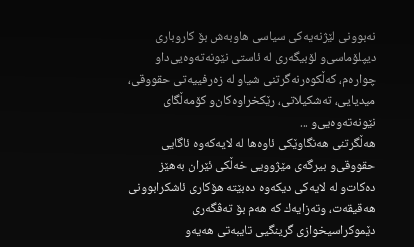نه‌بوونی لێژنه‌یه‌كی‌ سیاسی هاوبه‌ش بۆ كاروباری‌ دیپلۆماسی‌و لۆبیگه‌ری له‌ ئاستی نێونه‌ته‌وه‌یی‌دا‌و چواره‌م، كه‌ڵكوه‌رنه‌گرتنی شیاو له‌ زه‌رفییه‌تی حقووقی، میدیایی، ته‌شكیلاتی، رێكخراوه‌كان‌و كۆمه‌ڵگای‌ نێونه‌ته‌وه‌یی‌‌و ...
هه‌ڵگرتنی هه‌نگاوێكی‌ ئاوه‌ها له‌ لایه‌كه‌وه‌ ئاگایی حقووقی‌و بیرگه‌ی‌ مێژوویی خه‌ڵكی‌ ئێران به‌هێز ده‌كات‌و له‌ لایه‌كی‌ دیكه‌وه‌ ده‌بێته‌ هۆكاری ئاشكرابوونی هه‌قیقه‌ت، وته‌زایه‌ك كه‌ هه‌م بۆ ته‌ڤگه‌ری دێموكراسیخوازی گرینگیی تایبه‌تی هه‌یه‌‌و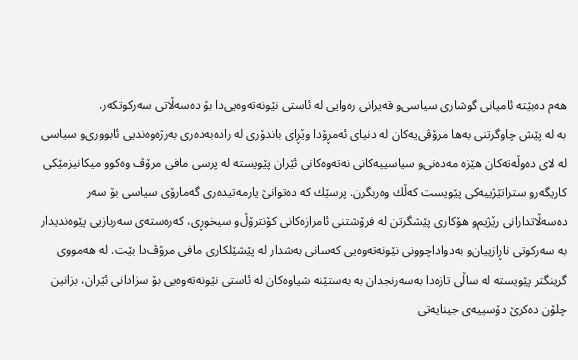هه‌م ده‌بێته‌ ئامیانی گوشاری سیاسی‌و قه‌یرانی ره‌وایی له‌ ئاستی نێونه‌ته‌وه‌یی‌دا بۆ ده‌سه‌ڵاتی سه‌ركوتكه‌ر.
به‌ له‌ پێش ‌چاوگرتنی به‌ها مرۆڤی‌یه‌كان له‌ دنیای‌ ئه‌مڕۆدا وێڕای باندۆری له‌ راده‌به‌ده‌ری به‌رژه‌وه‌ندیی ئابووری‌و سیاسی له‌ لای ده‌وڵه‌ته‌كان هێزه‌ مه‌ده‌نی‌و سیاسییه‌كانی‌ نه‌ته‌وه‌كانی ئێران پێویسته‌ له‌ پرسی مافی مرۆڤ وه‌كوو میكانیزمێكی‌ كاریگه‌ر‌و ستراتێژییه‌كی پێویست كه‌ڵك وه‌ربگرن. پرسێك كه‌ ده‌توانێ یارمه‌تیده‌ری گه‌مارۆی سیاسی بۆ سه‌ر ده‌سه‌ڵاتدارانی‌ رێژیم‌و هۆكاری پێشگرتن له‌ فرۆشتنی ئامرازه‌كانی‌ كۆنترۆڵ‌و سیخوڕی، كه‌ره‌سته‌ی‌ سه‌ربازیی پێوه‌ندیدار به‌ سه‌ركوتی ناڕازییان‌و به‌دواداچوونی نێونه‌ته‌وه‌یی‌ كه‌سانی به‌شدار له‌ پێشێلكاری مافی مرۆڤ‌دا بێت. له‌ هه‌مووی گرینگتر پێویسته‌ له‌ ساڵی‌ تازه‌دا به‌سه‌رنجدان به‌ به‌ستێنه‌ شیاوه‌كان له‌ ئاستی نێونه‌ته‌وه‌یی‌ بۆ سزادانی ئێران، بزانین چلۆن ده‌كرێ دۆسییه‌ی‌ جینایه‌تی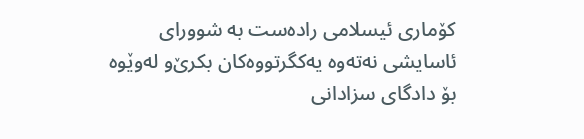كۆماری ئیسلامی راده‌ست به‌ شوورای ئاسایشی نه‌ته‌وه‌ یه‌كگرتووه‌كان بكرێ‌و له‌وێوه‌ بۆ دادگای سزادانی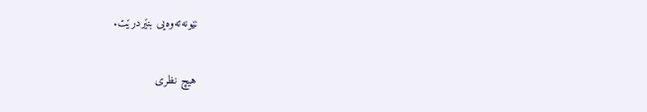نێونه‌ته‌وه‌یی بنێردرێت.

هیچ نظری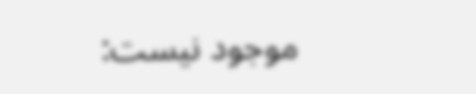موجود نیست: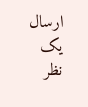ارسال یک نظر